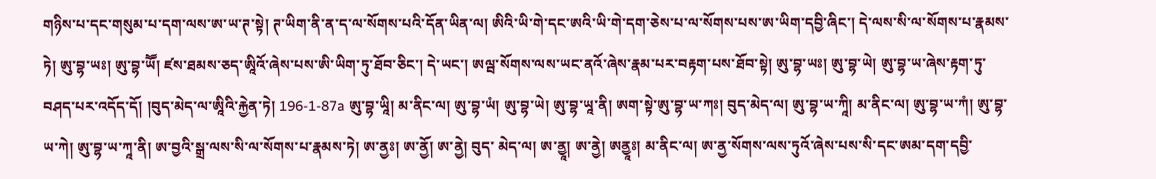གཉིས་པ་དང་གསུམ་པ་དག་ལས་ཨ་ཡ་ཊ་སྟེ། ཊ་ཡིག་ནི་ན་ད་ལ་སོགས་པའི་དོན་ཡིན་ལ། ཨིའི་ཡི་གེ་དང་ཨའི་ཡི་གེ་དག་ཅེས་པ་ལ་སོགས་པས་ཨ་ཡིག་དབྱི་ཞིང་། དེ་ལས་སི་ལ་སོགས་པ་རྣམས་ཏེ། ཨུ་བྷ་ཡཿ། ཨུ་བྷ་ཡཽ། ཛས་ཐམས་ཅད་ཨཱིའོ་ཞེས་པས་ཨི་ཡིག་ཏུ་ཐོབ་ཅིང་། དེ་ཡང་། ཨལྦ་སོགས་ལས་ཡང་ནའོ་ཞེས་རྣམ་པར་བརྟག་པས་ཐོབ་སྟེ། ཨུ་བྷ་ཡཿ། ཨུ་བྷ་ཡེ། ཨུ་བྷ་ཡ་ཞེས་རྟག་ཏུ་བཤད་པར་འདོད་དོ། །བུད་མེད་ལ་ཨཱིའི་རྐྱེན་ཏེ། 196-1-87a ཨུ་བྷ་ཡཱི། མ་ནིང་ལ། ཨུ་བྷ་ཡཾ། ཨུ་བྷ་ཡེ། ཨུ་བྷ་ཡཱ་ནི། ཨག་སྟེ་ཨུ་བྷ་ཡ་ཀཿ། བུད་མེད་ལ། ཨུ་བྷ་ཡ་ཀཱི། མ་ནིང་ལ། ཨུ་བྷ་ཡ་ཀཾ། ཨུ་བྷ་ཡ་ཀེ། ཨུ་བྷ་ཡ་ཀཱ་ནི། ཨ་བྱའི་སྒྲ་ལས་སི་ལ་སོགས་པ་རྣམས་ཏེ། ཨ་ནྱཿ། ཨ་ནྱོ། ཨ་ནྱེ། བུད་ མེད་ལ། ཨ་ནྱཱ། ཨ་ནྱེ། ཨནྱཱཿ། མ་ནིང་ལ། ཨ་ནྱ་སོགས་ལས་ཏུའོ་ཞེས་པས་སི་དང་ཨམ་དག་དབྱི་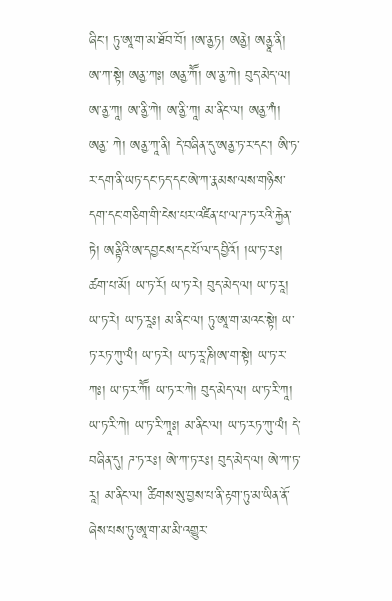ཞིང་། ཏུ་ཨཱ་ག་མ་ཐོབ་བོ། །ཨ་ནྱཏ། ཨནྱེ། ཨནྱཱ་ནི། ཨ་ཀ་སྟེ། ཨནྱ་ཀཿ། ཨནྱ་ཀཽ། ཨ་ནྱ་ཀེ། བུད་མེད་ལ། ཨ་ནྱ་ཀཱ། ཨ་ནྱི་ཀེ། ཨ་ནྱི་ཀཱ། མ་ནིང་ལ། ཨནྱ་ཀཾ། ཨནྱ་ ཀེ། ཨནྱ་ཀཱ་ནི། དེ་བཞིན་དུ་ཨནྱ་ཏ་ར་དང་། ཨི་ཏ་ར་དག་ནི་ཡཏ་དང་ཏད་དང་ཨེ་ཀ་རྣམས་ལས་གཉིས་དག་དང་གཅིག་གི་ངེས་པར་འཛིན་པ་ལ་ཌ་ཏ་རའི་རྐྱེན་ཏེ། ཨནྟིའི་ཨ་དབྱངས་དང་པོ་ལ་དབྱིའོ། །ཡ་ཏ་རཿ། ཚག་པ་མོ། ཡ་ཏ་རོ། ཡ་ཏ་རེ། བུད་མེད་ལ། ཡ་ཏ་རཱ། ཡ་ཏ་རེ། ཡ་ཏ་རཱཿ། མ་ནིང་ལ། ཏུ་ཨཱ་ག་མའང་སྟེ། ཡ་ཏ་རཏ་ཀུ་ལཾ། ཡ་ཏ་རེ། ཡ་ཏ་རཱ་ཎི།ཨ་ག་སྟེ། ཡ་ཏ་ར་ཀཿ། ཡ་ཏ་ར་ཀཽ། ཡ་ཏ་ར་ཀེ། བུད་མེད་ལ། ཡ་ཏ་རི་ཀཱ། ཡ་ཏ་རི་ཀེ། ཡ་ཏ་རི་ཀཱཿ། མ་ནིང་ལ། ཡ་ཏ་རཏ་ཀུ་ལཾ། དེ་བཞིན་དུ། ཌ་ཏ་རཿ། ཨེ་ཀ་ཏ་རཿ། བུད་མེད་ལ། ཨེ་ཀ་ཏ་རཱ། མ་ནིང་ལ། ཚིགས་སུ་བྱས་པ་ནི་རྟག་ཏུ་མ་ཡིན་ནོ་ཞེས་པས་ཏུ་ཨཱ་ག་མ་མི་འགྱུར་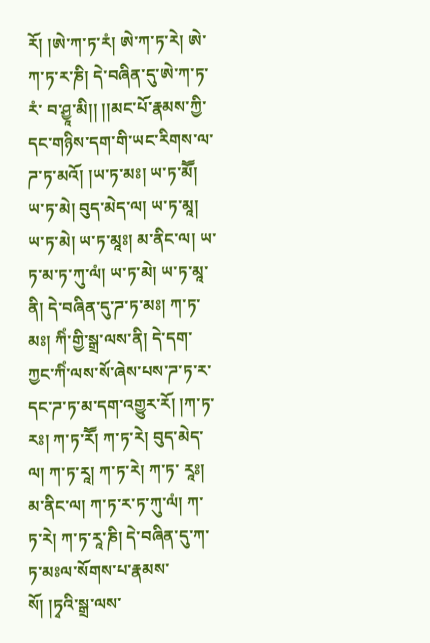རོ། །ཨེ་ཀ་ཏ་རཾ། ཨེ་ཀ་ཏ་རེ། ཨེ་ཀ་ཏ་ར་ཎི། དེ་བཞིན་དུ་ཨེ་ཀ་ཏ་རཾ་ བ་ཤྱཱ་མི།། །།མང་པོ་རྣམས་ཀྱི་དང་གཉིས་དག་གི་ཡང་རིགས་ལ་ཌ་ཏ་མའོ། །ཡ་ཏ་མཿ། ཡ་ཏ་མཽ། ཡ་ཏ་མེ། བུད་མེད་ལ། ཡ་ཏ་མཱ། ཡ་ཏ་མེ། ཡ་ཏ་མཱཿ། མ་ནིང་ལ། ཡ་ཏ་མ་ཏ་ཀུ་ལཾ། ཡ་ཏ་མེ། ཡ་ཏ་མཱ་ནི། དེ་བཞིན་དུ་ཌ་ཏ་མཿ། ཀ་ཏ་མཿ། ཀིཾ་གྱི་སྒྲ་ལས་ནི། དེ་དག་ཀྱང་ཀིཾ་ལས་སོ་ཞེས་པས་ཌ་ཏ་ར་དང་ཌ་ཏ་མ་དག་འགྱུར་རོ། །ཀ་ཏ་རཿ། ཀ་ཏ་རཽ། ཀ་ཏ་རེ། བུད་མེད་ལ། ཀ་ཏ་རཱ། ཀ་ཏ་རེ། ཀ་ཏ་ རཱཿ། མ་ནིང་ལ། ཀ་ཏ་ར་ཏ་ཀུ་ལཾ། ཀ་ཏ་རེ། ཀ་ཏ་རཱ་ཎི། དེ་བཞིན་དུ་ཀ་ཏ་མཿལ་སོགས་པ་རྣམས་སོ། །ཏྭའི་སྒྲ་ལས་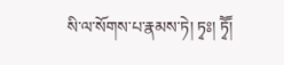སི་ལ་སོགས་པ་རྣམས་ཏེ། ཏྭཿ། ཏྭཽ།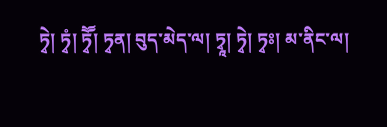ཏྭེ། ཏྭཾ། ཏྭཽ། ཏྭན། བུད་མེད་ལ། ཏྭཱ། ཏྭེ། ཏྭཿ། མ་ནིང་ལ།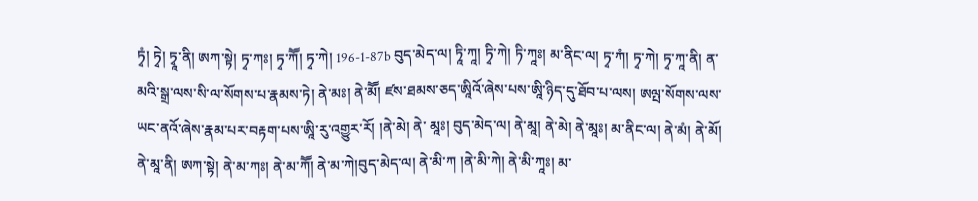ཏྭཾ། ཏྭེ། ཏྭཱ་ནི། ཨཀ་སྟེ། ཏྭ་ཀཿ། ཏྭ་ཀཽ། ཏྭ་ཀེ། 196-1-87b བུད་མེད་ལ། ཏཱི་ཀཱ། ཏྭི་ཀེ། ཏི་ཀཱཿ། མ་ནིང་ལ། ཏྭ་ཀཾ། ཏྭ་ཀེ། ཏྭ་ཀཱ་ནི། ན་མའི་སྒྲ་ལས་སི་ལ་སོགས་པ་རྣམས་ཏེ། ནེ་མཿ། ནེ་མཽ། ཛས་ཐམས་ཅད་ཨཱིའོ་ཞེས་པས་ཨཱི་ཉིད་དུ་ཐོབ་པ་ལས། ཨལྤ་སོགས་ལས་ཡང་ནའོ་ཞེས་རྣམ་པར་བརྟག་པས་ཨཱི་རུ་འགྱུར་རོ། །ནེ་མེ། ནེ་ མཱཿ། བུད་མེད་ལ། ནེ་མཱ། ནེ་མེ། ནེ་མཱཿ། མ་ནིང་ལ། ནེ་མཾ། ནེ་མོ། ནེ་མཱ་ནི། ཨཀ་སྟེ། ནེ་མ་ཀཿ། ནེ་མ་ཀཽ། ནེ་མ་ཀེ།བུད་མེད་ལ། ནེ་མི་ཀ །ནེ་མི་ཀེ། ནེ་མི་ཀཱཿ། མ་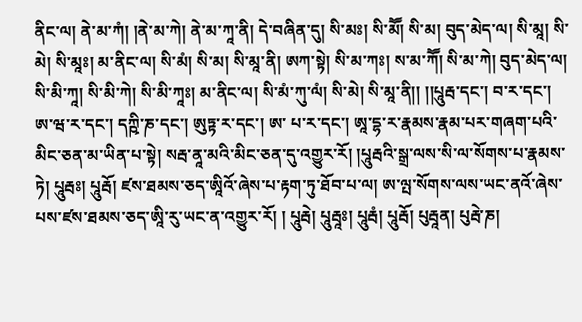ནིང་ལ། ནེ་མ་ཀཾ། །ནེ་མ་ཀེ། ནེ་མ་ཀཱ་ནི། དེ་བཞིན་དུ། སི་མཿ། སི་མཽ། སི་མ། བུད་མེད་ལ། སི་མཱ། སི་ མེ། སི་མཱཿ། མ་ནིང་ལ། སི་མཾ། སི་མ། སི་མཱ་ནི། ཨཀ་སྟེ། སི་མ་ཀཿ། ས་མ་ཀཽ། སི་མ་ཀེ། བུད་མེད་ལ། སི་མི་ཀཱ། སི་མི་ཀེ། སི་མི་ཀཱཿ། མ་ནིང་ལ། སི་མཾ་ཀུ་ལཾ། སི་མེ། སི་མཱ་ནི།། །།པཱུརྦ་དང་། བ་ར་དང་། ཨ་ཝ་ར་དང་། དཀྵི་ཎ་དང་། ཨུཏྟ་ར་དང་། ཨ་ པ་ར་དང་། ཨཱ་དྷ་ར་རྣམས་རྣམ་པར་གཞག་པའི་མིང་ཅན་མ་ཡིན་པ་སྟེ། སརྦ་ནཱ་མའི་མིང་ཅན་དུ་འགྱུར་རོ། །པཱུརྦའི་སྒྲ་ལས་སི་ལ་སོགས་པ་རྣམས་ཏེ། པཱུརྦཿ། པཱུརྦོ། ཛས་ཐམས་ཅད་ཨཱིའོ་ཞེས་པ་རྟག་ཏུ་ཐོབ་པ་ལ། ཨ་ལྤ་སོགས་ལས་ཡང་ནའོ་ཞེས་པས་ཛས་ཐམས་ཅད་ཨཱི་རུ་ཡང་ན་འགྱུར་རོ། ། པཱུརྦེ། པཱུརྦཱཿ། པཱུརྦཾ། པཱུརྦོ། པུརྦཱན། པུརྦེ་ཎ།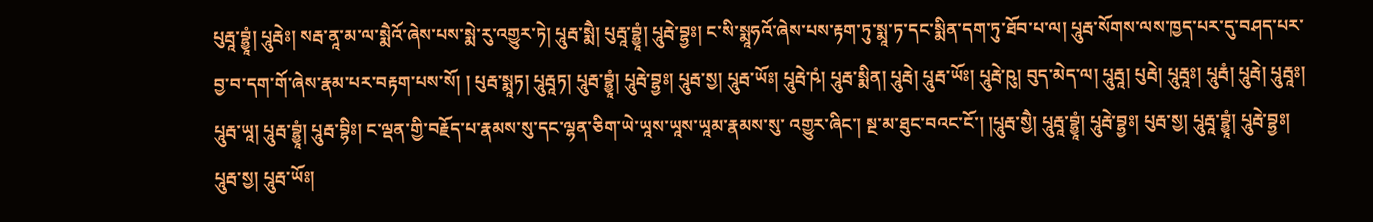པུརྦཱ་བྷྱཱཾ། པཱུརྦེཿ། སརྦ་ནཱ་མ་ལ་སྨཻའོ་ཞེས་པས་སྨེ་རུ་འགྱུར་ཏེ། པཱུརྦ་སྨཻ། པུརྦཱ་བྷྱཱཾ། པཱུརྦེ་བྷྱཿ། ང་སི་སྨཱཧའོ་ཞེས་པས་རྟག་ཏུ་སྨཱ་ཏ་དང་སྨིན་དག་ཏུ་ཐོབ་པ་ལ། པཱུརྦ་སོགས་ལས་ཁྱད་པར་དུ་བཤད་པར་བྱ་བ་དག་གོ་ཞེས་རྣམ་པར་བརྟག་པས་སོ། ། པུརྦ་སྨཱཏ། པཱུརྦཱཏ། པཱུརྦ་བྷྱཱཾ། པཱུརྦེ་བྷྱཿ། པཱུརྦ་སྱ། པཱུརྦ་ཡོཿ། པཱུརྦེ་ཥཾ། པཱུརྦ་སྨིན། པཱུརྦེ། པཱུརྦ་ཡོཿ། པཱུརྦེ་ཥུ། བུད་མེད་ལ། པཱུརྦཱ། པུརྦེ། པཱུརྦཱཿ། པཱུརྦཾ། པཱུརྦེ། པཱུརྦཱཿ། པཱུརྦ་ཡཱ། པཱུརྦ་བྷྱཱཾ། པཱུརྦ་བྷིཿ། ང་ལྡན་གྱི་བརྗོད་པ་རྣམས་སུ་དང་ལྷན་ཅིག་ཡེ་ཡཱས་ཡཱས་ཡཱམ་རྣམས་སུ་ འགྱུར་ཞིང་། སྔ་མ་ཐུང་བའང་ངོ་། །པཱུརྦ་སྱཻ། པཱུརྦཱ་བྷྱཱཾ། པཱུརྦེ་བྷྱཿ། པུརྦ་སྱ། པཱུརྦཱ་བྷྱཱཾ། པཱུརྦེ་བྷྱཿ། པཱུརྦ་སྱ། པཱུརྦ་ཡོཿ།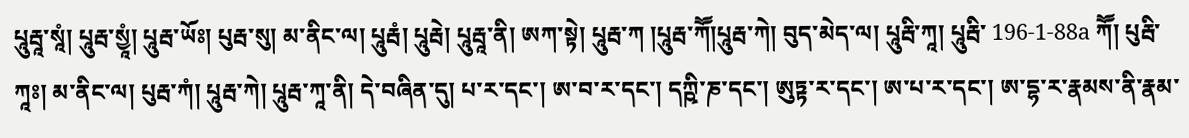པཱུརྦཱ་སཱཾ། པཱུརྦ་སྱཱཾ། པཱུརྦ་ཡོཿ། པུརྦ་སུ། མ་ནིང་ལ། པཱུརྦཾ། པཱུརྦེ། པཱུརྦཱ་ནི། ཨཀ་སྟེ། པཱུརྦ་ཀ །པཱུརྦ་ཀཽ།པཱུརྦ་ཀེ། བུད་མེད་ལ། པཱུརྦི་ཀཱ། པཱུརྦི་ 196-1-88a ཀཽ། པུརྦི་ཀཱཿ། མ་ནིང་ལ། པུརྦ་ཀཾ། པཱུརྦ་ཀེ། པཱུརྦ་ཀཱ་ནི། དེ་བཞིན་དུ། པ་ར་དང་། ཨ་བ་ར་དང་། དཀྵི་ཎ་དང་། ཨུཏྟ་ར་དང་། ཨ་པ་ར་དང་། ཨ་དྷ་ར་རྣམས་ནི་རྣམ་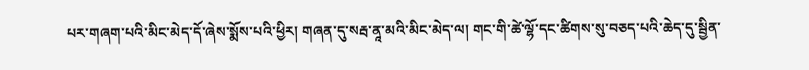པར་གཞག་པའི་མིང་མེད་དོ་ཞེས་སྨོས་པའི་ཕྱིར། གཞན་དུ་སརྦ་ནཱ་མའི་མིང་མེད་ལ། གང་གི་ཚེ་ལྷོ་དང་ཚིགས་སུ་བཅད་པའི་ཆེད་དུ་སྦྱིན་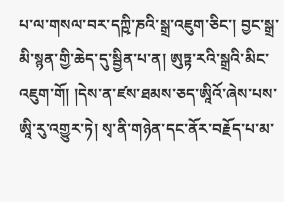པ་ལ་གསལ་བར་དཀྵི་ཎའི་སྒྲ་འཇུག་ཅིང་། བྱང་སྒྲ་མི་སྙན་གྱི་ཆེད་དུ་སྦྱིན་པ་ན། ཨུཏྟ་རའི་སྒྲའི་མིང་འཇུག་གོ། །དེས་ན་ཛས་ཐམས་ཅད་ཨཱིའོ་ཞེས་པས་ཨཱི་རུ་འགྱུར་ཏེ། སྭ་ནི་གཉེན་དང་ནོར་བརྗོད་པ་མ་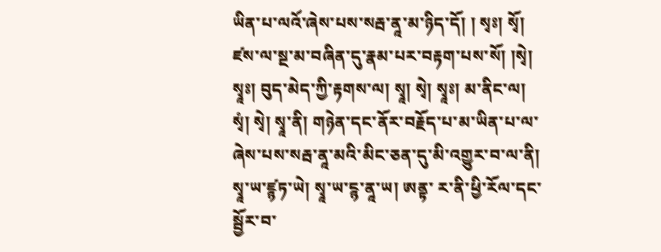ཡིན་པ་ལའོ་ཞེས་པས་སརྦ་ནཱ་མ་ཉིད་དོ། ། སྭཿ། སྭོ། ཛས་ལ་སྔ་མ་བཞིན་དུ་རྣམ་པར་བརྟག་པས་སོ། །སྭེ། སྭཱཿ། བུད་མེད་ཀྱི་རྟགས་ལ། སྭཱ། སྭེ། སྭཱཿ། མ་ནིང་ལ། སྭཾ། སྭེ། སྭཱ་ནི། གཉེན་དང་ནོར་བརྗོད་པ་མ་ཡིན་པ་ལ་ཞེས་པས་སརྦ་ནཱ་མའི་མིང་ཅན་དུ་མི་འགྱུར་བ་ལ་ནི། སྭཱ་ཡ་ཛྙཏ་ཡེ། སྭཱ་ཡ་ངྙ་ནཱ་ཡ། ཨནྟ་ ར་ནི་ཕྱི་རོལ་དང་སྦྱོར་བ་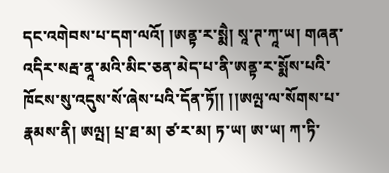དང་འགེབས་པ་དག་ལའོ། །ཨནྟ་ར་སྨཻ། སཱ་ཊ་ཀཱ་ཡ། གཞན་འདིར་སརྦ་ནཱ་མའི་མིང་ཅན་མེད་པ་ནི་ཨནྟ་ར་སྨོས་པའི་ཁོངས་སུ་འདུས་སོ་ཞེས་པའི་དོན་ཏོ།། །།ཨལྤ་ལ་སོགས་པ་རྣམས་ནི། ཨལྤ། པྲ་ཐ་མ། ཙ་ར་མ། ཏ་ཡ། ཨ་ཡ། ཀ་ཏི་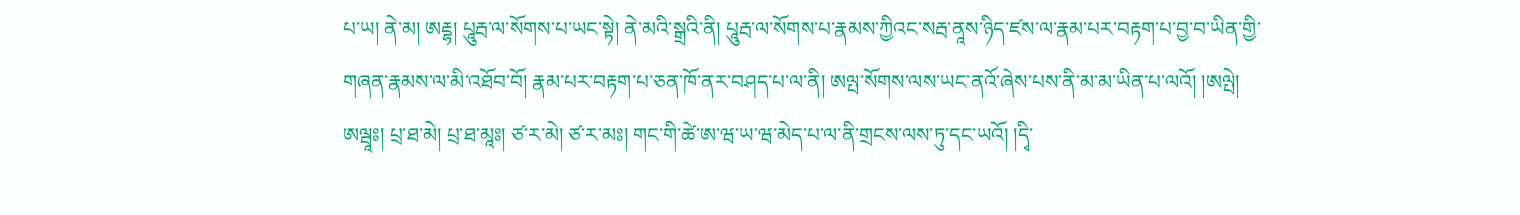པ་ཡ། ནེ་མ། ཨརྡྷ། པཱུརྦ་ལ་སོགས་པ་ཡང་སྟེ། ནེ་མའི་སྒྲའི་ནི། པཱུརྦ་ལ་སོགས་པ་རྣམས་ཀྱིའང་སརྦ་ནཱས་ཉིད་ཛས་ལ་རྣམ་པར་བརྟག་པ་བྱ་བ་ཡིན་གྱི་གཞན་རྣམས་ལ་མི་འཐོབ་བོ། རྣམ་པར་བརྟག་པ་ཅན་ཁོ་ནར་བཤད་པ་ལ་ནི། ཨལྤ་སོགས་ལས་ཡང་ནའོ་ཞེས་པས་ནི་མ་མ་ཡིན་པ་ལའོ། །ཨལྤེ། ཨལྦཱཿ། པྲ་ཐ་མེ། པྲ་ཐ་མཱཿ། ཙ་ར་མེ། ཙ་ར་མཿ། གང་གི་ཚེ་ཨ་ཝ་ཡ་ཝ་མེད་པ་ལ་ནི་གྲངས་ལས་ཏུ་དང་ཡའོ། །དྭི་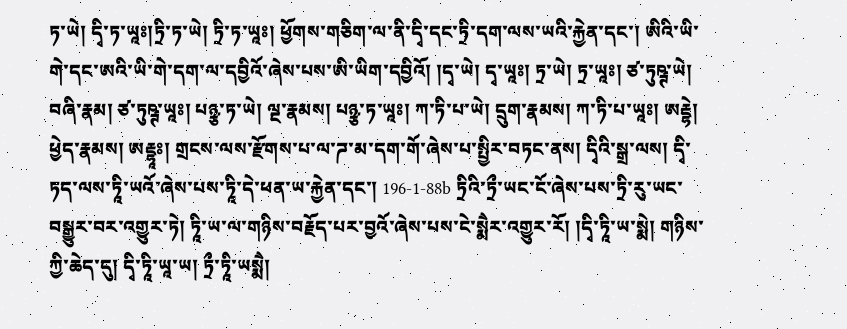ཏ་ཡེ། དྭི་ཏ་ཡཱཿ།ཏྲི་ཏ་ཡེ། ཏྲི་ཏ་ཡཱཿ། ཕྱོགས་གཅིག་ལ་ནི་དྭི་དང་ཏྲི་དག་ལས་ཡའི་རྐྱེན་དང་། ཨིའི་ཡི་གེ་དང་ཨའི་ཡི་གེ་དག་ལ་དབྱིའོ་ཞེས་པས་ཨི་ཡིག་དབྱིའོ། །དྭ་ཡེ། དྭ་ཡཱཿ། ཏྲ་ཡེ། ཏྲ་ཡཱཿ། ཙ་ཏུཥྚ་ཡེ། བཞི་རྣམ། ཙ་ཏུཥྚ་ཡཱཿ། པཉྩ་ཏ་ཡེ། ལྔ་རྣམས། པཉྩ་ཏ་ཡཱཿ། ཀ་ཏི་པ་ཡེ། དྲུག་རྣམས། ཀ་ཏི་པ་ཡཱཿ། ཨརྡྷེ། ཕྱེད་རྣམས། ཨརྡྷཱཿ། གྲངས་ལས་རྫོགས་པ་ལ་ཌ་མ་དག་གོ་ཞེས་པ་སྤྱིར་བཏང་ནས། དྭིའི་སྒྲ་ལས། དྭི་ཏད་ལས་ཏཱི་ཡའོ་ཞེས་པས་ཏཱི་དེ་ཕན་ཡ་རྐྱེན་དང་། 196-1-88b ཏྲིའི་ཏྲྀ་ཡང་ངོ་ཞེས་པས་ཏྲི་རུ་ཡང་བསྒྱུར་བར་འགྱུར་ཏེ། ཏཱི་ཡ་ལ་གཉིས་བརྗོད་པར་བྱའོ་ཞེས་པས་ངེ་སྨཻར་འགྱུར་རོ། །དྭི་ཏཱི་ཡ་སྨེ། གཉིས་ཀྱི་ཆེད་དུ། དྭི་ཏཱི་ཡཱ་ཡ། ཏྲྀ་ཏཱི་ཡསྨཻ།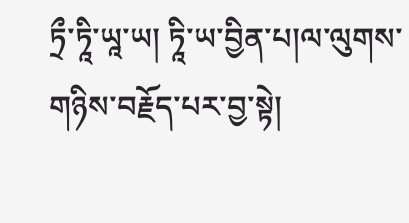ཏྲྀ་ཏཱི་ཡཱ་ཡ། ཏཱི་ཡ་བྱིན་པ།ལ་ལུགས་གཉིས་བརྗོད་པར་བྱ་སྟེ།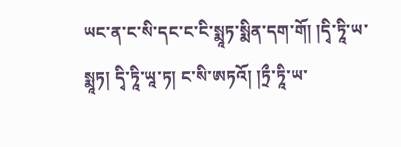ཡང་ན་ང་སི་དང་ང་ངི་སྨཱཏ་སྨིན་དག་གོ། །དྭི་ཏཱི་ཡ་སྨཱཏ། དྭི་ཏཱི་ཡཱ་ཏ། ང་སི་ཨཏའོ། །ཏྲྀ་ཏཱི་ཡ་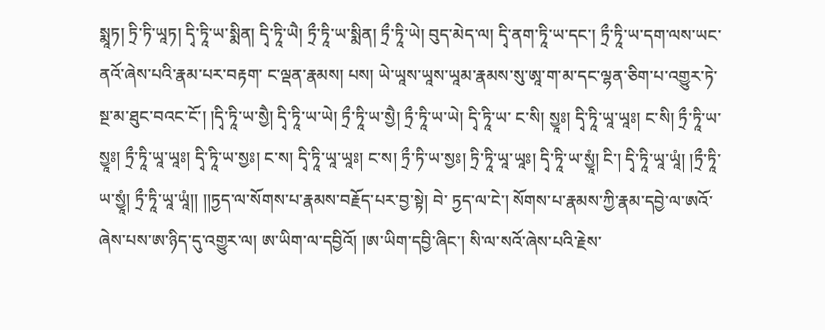སྨཱཏ། ཏྲི་ཏི་ཡཱཏ། དྭི་ཏཱི་ཡ་སྨིན། དྭི་ཏཱི་ཡཻ། ཏྲྀ་ཏཱི་ཡ་སྨིན། ཏྲྀ་ཏཱི་ཡེ། བུད་མེད་ལ། དྭི་ནག་ཏཱི་ཡ་དང་། ཏྲྀ་ཏཱི་ཡ་དག་ལས་ཡང་ནའོ་ཞེས་པའི་རྣམ་པར་བརྟག་ ང་ལྡན་རྣམས། པས། ཡེ་ཡཱས་ཡཱས་ཡཱམ་རྣམས་སུ་ཨཱ་ག་མ་དང་ལྷན་ཅིག་པ་འགྱུར་ཏེ་སྔ་མ་ཐུང་བའང་ངོ་། །དྭི་ཏཱི་ཡ་སྱཻ། དྭི་ཏཱི་ཡ་ཡེ། ཏྲྀ་ཏཱི་ཡ་སྱཻ། ཏྲྀ་ཏཱི་ཡ་ཡེ། དྭི་ཏཱི་ཡ་ ང་སི། སྱཱཿ། དྭི་ཏཱི་ཡཱ་ཡཱཿ། ང་སི། ཏྲྀ་ཏཱི་ཡ་སྱཱཿ། ཏྲྀ་ཏཱི་ཡཱ་ཡཱཿ། དྭི་ཏཱི་ཡ་སྱཿ། ང་ས། དྭི་ཏཱི་ཡཱ་ཡཱཿ། ང་ས། ཏྲྀ་ཏི་ཡ་སྱཿ། ཏྲི་ཏཱི་ཡཱ་ཡཱཿ། དྭི་ཏཱི་ཡ་སྱཱཾ། ངི་། དྭི་ཏཱི་ཡཱ་ཡཱཾ། །ཏྲྀ་ཏཱི་ཡ་སྱཱཾ། ཏྲྀ་ཏཱི་ཡཱ་ཡཱཾ།། །།ཏྱད་ལ་སོགས་པ་རྣམས་བརྗོད་པར་བྱ་སྟེ། བེ་ ཏྱད་ལ་ངེ་། སོགས་པ་རྣམས་ཀྱི་རྣམ་དབྱེ་ལ་ཨའོ་ཞེས་པས་ཨ་ཉིད་དུ་འགྱུར་ལ། ཨ་ཡིག་ལ་དབྱིའོ། །ཨ་ཡིག་དབྱི་ཞིང་། སི་ལ་སའོ་ཞེས་པའི་རྗེས་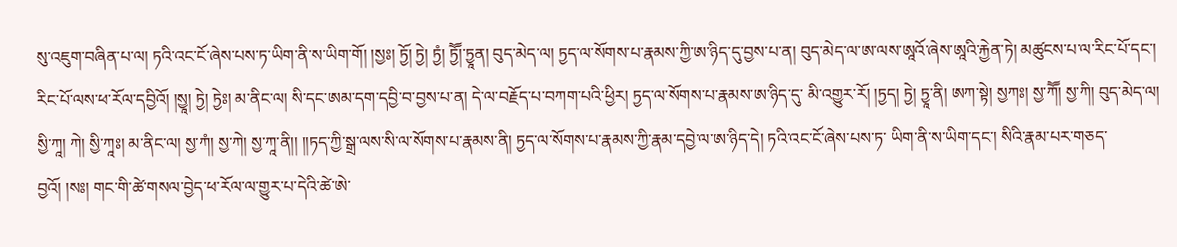སུ་འཇུག་བཞིན་པ་ལ། ཏའི་འང་ངོ་ཞེས་པས་ཏ་ཡིག་ནི་ས་ཡིག་གོ། །སྱཿ། ཏྱོ། ཏྱེ། ཏྱཾ། ཏྱཽ།་ཏྱཱན། བུད་མེད་ལ། ཏྱད་ལ་སོགས་པ་རྣམས་ཀྱི་ཨ་ཉིད་དུ་བྱས་པ་ན། བུད་མེད་ལ་ཨ་ལས་ཨཱའོ་ཞེས་ཨཱའི་རྐྱེན་ཏེ། མཚུངས་པ་ལ་རིང་པོ་དང་། རིང་པོ་ལས་ཕ་རོལ་དབྱིའོ། །སྱཱ། ཏྱེ། ཏྱེཿ། མ་ནིང་ལ། སི་དང་ཨམ་དག་དབྱི་བ་བྱས་པ་ན། དེ་ལ་བརྗོད་པ་བཀག་པའི་ཕྱིར། ཏྱད་ལ་སོགས་པ་རྣམས་ཨ་ཉིད་དུ་ མི་འགྱུར་རོ། །ཏྱད། ཏྱེ། ཏྱཱ་ནི། ཨཀ་སྟེ། སྱཀཿ། སྱ་ཀཽ། སྱ་ཀི། བུད་མེད་ལ། སྱི་ཀཱ། ཀེ། སྱི་ཀཱཿ། མ་ནིང་ལ། སྱ་ཀཾ། སྱ་ཀེ། སྱ་ཀཱ་ནི།། །།ཏད་ཀྱི་སྒྲ་ལས་སི་ལ་སོགས་པ་རྣམས་ནི། ཏྱད་ལ་སོགས་པ་རྣམས་ཀྱི་རྣམ་དབྱེ་ལ་ཨ་ཉིད་དེ། ཏའི་འང་ངོ་ཞེས་པས་ཏ་ ཡིག་ནི་ས་ཡིག་དང་། སིའི་རྣམ་པར་གཅད་བྱའོ། །སཿ། གང་གི་ཚེ་གསལ་བྱེད་ཕ་རོལ་ལ་གྱུར་པ་དེའི་ཚེ་ཨེ་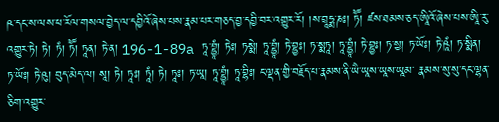ཥ་དང་ས་ལས་ཕ་རོལ་གསལ་བྱེད་ལ་དབྱིའོ་ཞེས་པས་རྣམ་པར་གཅད་བྱ་དབྱི་བར་འགྱུར་རོ། །ས་བྲཱཧྨ་ཎཿ། ཏཽ། ཛས་ཐམས་ཅད་ཨཱིའོ་ཞེས་པས་ཨཱི་རུ་འགྱུར་ཏེ། ཏེ། ཏཾ། ཏཽ། ཏཱན། ཏེ་ན། 196-1-89a ཏཱ་བྷྱཱཾ། ཏེཿ། ཏསྨེ། ཏཱ་བྷྱཱཾ། ཏེ་བྷྱཿ། ཏ་སྨཏཱ། ཏཱ་བྷྱཱཾ། ཏེ་བྷྱཿ། ཏ་སྱ། ཏ་ཡོཿ། ཏེ་ཥཱཾ། ཏ་སྨིན། ཏ་ཡོཿ། ཏེ་ཥུ། བུད་མེད་ལ། སཱ། ཏེ། ཏཱཿ། ཏཱཾ། ཏེ། ཏཱཿ། ཏ་ཡཱ། ཏཱ་བྷྱཱཾ། ཏཱ་བྷིཿ། ང་ལྡན་གྱི་བརྗོད་པ་རྣམས་ནི་ཡཻ་ཡཱས་ཡཱས་ཡཱམ་ རྣམས་སུ་སུ་དང་ལྷན་ཅིག་འགྱུར་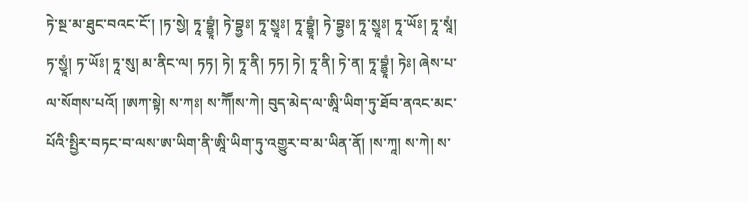ཏེ་སྔ་མ་ཐུང་བའང་ངོ་། །ཏ་སྱེ། ཏཱ་བྷྱཱཾ། ཏེ་བྷྱཿ། ཏཱ་སྱཱཿ། ཏཱ་བྷྱཱཾ། ཏེ་བྷྱཿ། ཏཱ་སྱཱཿ། ཏཱ་ཡོཿ། ཏཱ་སཱཾ། ཏ་སྱཱཾ། ཏ་ཡོཿ། ཏཱ་སུ། མ་ནིང་ལ། ཏཏ། ཏེ། ཏཱ་ནི། ཏཏ། ཏེ། ཏཱ་ནི། ཏེ་ན། ཏཱ་བྷྱཱཾ། ཏེཿ། ཞེས་པ་ལ་སོགས་པའོ། །ཨཀ་སྟེ། ས་ཀཿ། ས་ཀཽ།ས་ཀེ། བུད་མེད་ལ་ཨཱི་ཡིག་ཏུ་ཐོབ་ནའང་མང་པོའི་སྤྱིར་བཏང་བ་ལས་ཨ་ཡིག་ནི་ཨཱི་ཡིག་ཏུ་འགྱུར་བ་མ་ཡིན་ནོ། །ས་ཀཱ། ས་ཀེ། ས་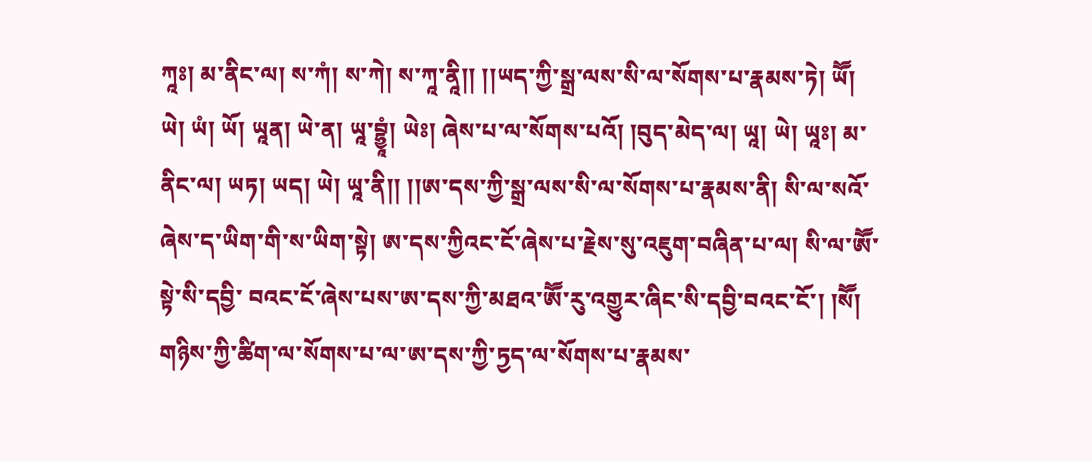ཀཱཿ། མ་ནིང་ལ། ས་ཀཾ། ས་ཀེ། ས་ཀཱ་ནཱི།། །།ཡད་ཀྱི་སྒྲ་ལས་སི་ལ་སོགས་པ་རྣམས་ཏེ། ཡཽ། ཡེ། ཡཾ། ཡོ། ཡཱན། ཡེ་ན། ཡཱ་བྷྱཱཾ། ཡེཿ། ཞེས་པ་ལ་སོགས་པའོ། །བུད་མེད་ལ། ཡཱ། ཡེ། ཡཱཿ། མ་ནིང་ལ། ཡཏ། ཡད། ཡེ། ཡཱ་ནི།། །།ཨ་དས་ཀྱི་སྒྲ་ལས་སི་ལ་སོགས་པ་རྣམས་ནི། སི་ལ་སའོ་ཞེས་ད་ཡིག་གི་ས་ཡིག་སྟེ། ཨ་དས་ཀྱིའང་ངོ་ཞེས་པ་རྗེས་སུ་འཇུག་བཞིན་པ་ལ། སི་ལ་ཨཽ་སྟེ་སི་དབྱི་ བའང་ངོ་ཞེས་པས་ཨ་དས་ཀྱི་མཐའ་ཨཽ་རུ་འགྱུར་ཞིང་སི་དབྱི་བའང་ངོ་། །སཽ། གཉིས་ཀྱི་ཚིག་ལ་སོགས་པ་ལ་ཨ་དས་ཀྱི་ཏྱད་ལ་སོགས་པ་རྣམས་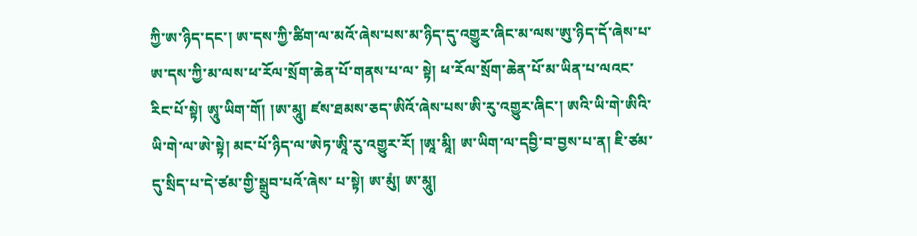ཀྱི་ཨ་ཉིད་དང་། ཨ་དས་ཀྱི་ཚིག་ལ་མའོ་ཞེས་པས་མ་ཉིད་དུ་འགྱུར་ཞིང་མ་ལས་ཨུ་ཉིད་དོ་ཞེས་པ་ཨ་དས་ཀྱི་མ་ལས་ཕ་རོལ་སྲོག་ཆེན་པོ་གནས་པ་ལ་ སྟེ། ཕ་རོལ་སྲོག་ཆེན་པོ་མ་ཡིན་པ་ལའང་རིང་པོ་སྟེ། ཨཱུ་ཡིག་གོ། །ཨ་མཱུ། ཛས་ཐམས་ཅད་ཨིའོ་ཞེས་པས་ཨི་རུ་འགྱུར་ཞིང་། ཨའི་ཡི་གེ་ཨིའི་ཡི་གེ་ལ་ཨེ་སྟེ། མང་པོ་ཉིད་ལ་ཨེཏ་ཨཱི་རུ་འགྱུར་རོ། །ཨཱ་མཱི། ཨ་ཡིག་ལ་དབྱི་བ་བྱས་པ་ན། ཇི་ཙམ་དུ་སྲིད་པ་དེ་ཙམ་གྱི་སྒྲུབ་པའོ་ཞེས་ པ་སྟེ། ཨ་མུཾ། ཨ་མཱུ།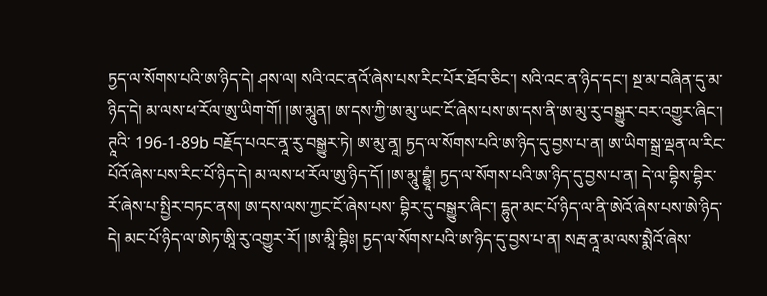ཏྱད་ལ་སོགས་པའི་ཨ་ཉིད་དེ། ཤས་ལ། སའི་འང་ནའོ་ཞེས་པས་རིང་པོར་ཐོབ་ཅིང་། སའི་འང་ན་ཉིད་དང་། སྔ་མ་བཞིན་དུ་མ་ཉིད་དེ། མ་ལས་ཕ་རོལ་ཨུ་ཡིག་གོ། །ཨ་མཱུན། ཨ་དས་ཀྱི་ཨ་མུ་ཡང་ངོ་ཞེས་པས་ཨ་དས་ནི་ཨ་མུ་རུ་བསྒྱུར་བར་འགྱུར་ཞིང་། ཊཱའི་ 196-1-89b བརྗོད་པའང་ནཱ་རུ་བསྒྱུར་ཏེ། ཨ་མུ་ནཱ། ཏྱད་ལ་སོགས་པའི་ཨ་ཉིད་དུ་བྱས་པ་ན། ཨ་ཡིག་སྒྲ་ལྡན་ལ་རིང་པོའོ་ཞེས་པས་རིང་པོ་ཉིད་དེ། མ་ལས་ཕ་རོལ་ཨུ་ཉིད་དོ། །ཨ་མཱུ་བྷྱཱཾ། ཏྱད་ལ་སོགས་པའི་ཨ་ཉིད་དུ་བྱས་པ་ན། དེ་ལ་བྷིས་བྷིར་རོ་ཞེས་པ་སྤྱིར་བཏང་ནས། ཨ་དས་ལས་ཀྱང་ངོ་ཞེས་པས་ བྷིར་དུ་བསྒྱུར་ཞིང་། དྷུཊ་མང་པོ་ཉིད་ལ་ནི་ཨེའོ་ཞེས་པས་ཨེ་ཉིད་དེ། མང་པོ་ཉིད་ལ་ཨེཏ་ཨཱི་རུ་འགྱུར་རོ། །ཨ་མཱི་བྷིཿ། ཏྱད་ལ་སོགས་པའི་ཨ་ཉིད་དུ་བྱས་པ་ན། སརྦ་ནཱ་མ་ལས་སྨཻའོ་ཞེས་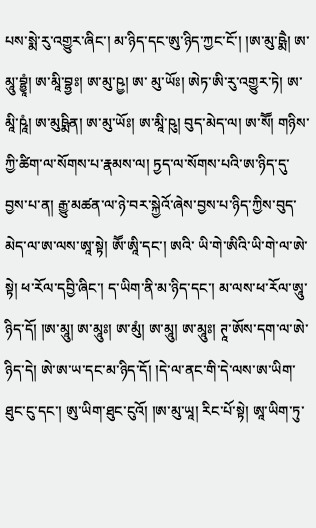པས་སྨེ་རུ་འགྱུར་ཞིང་། མ་ཉིད་དང་ཨུ་ཉིད་ཀྱང་ངོ་། །ཨ་མུ་ཥྨཻ། ཨ་མཱུ་བྷྱཱཾ། ཨ་མཱི་བྷྱཿ། ཨ་མུ་ཥྱ། ཨ་ མུ་ཡོཿ། ཨེཏ་ཨི་རུ་འགྱུར་ཏེ། ཨ་མཱི་ཥཱཾ། ཨ་མུཥྨིན། ཨ་མུ་ཡོཿ། ཨ་མཱི་ཥུ། བུད་མེད་ལ། ཨ་སཽ། གཉིས་ཀྱི་ཚིག་ལ་སོགས་པ་རྣམས་ལ། ཏྱད་ལ་སོགས་པའི་ཨ་ཉིད་དུ་བྱས་པ་ན། རྒྱུ་མཚན་ལ་ཉེ་བར་སྐྱེའོ་ཞེས་བྱས་པ་ཉིད་ཀྱིས་བུད་མེད་ལ་ཨ་ལས་ཨཱ་སྟེ། ཨཽ་ཨཱི་དང་། ཨའི་ ཡི་གེ་ཨིའི་ཡི་གེ་ལ་ཨེ་སྟེ། ཕ་རོལ་དབྱི་ཞིང་། ད་ཡིག་ནི་མ་ཉིད་དང་། མ་ལས་ཕ་རོལ་ཨཱུ་ཉིད་དོ། །ཨ་མཱུ། ཨ་མཱུཿ། ཨ་མུཾ། ཨ་མཱུ། ཨ་མཱུཿ། ཊཱ་ཨོས་དག་ལ་ཨེ་ཉིད་དེ། ཨེ་ཨ་ཡ་དང་མ་ཉིད་དོ། །དེ་ལ་ནང་གི་དེ་ལས་ཨ་ཡིག་ཐུང་ངུ་དང་། ཨུ་ཡིག་ཐུང་ངུའོ། །ཨ་མུ་ཡཱ། རིང་པོ་སྟེ། ཨཱ་ཡིག་ཏུ་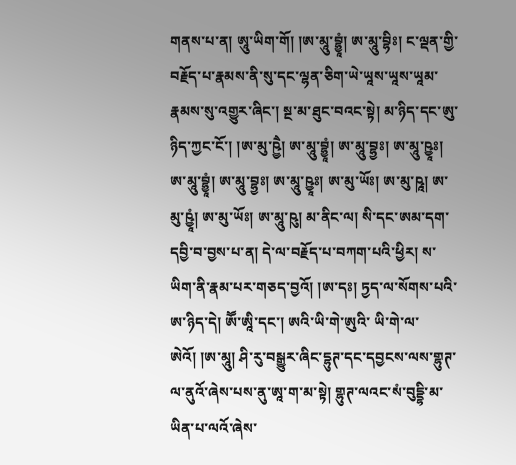གནས་པ་ན། ཨཱུ་ཡིག་གོ། །ཨ་མཱུ་བྷྱཱཾ། ཨ་མཱུ་བྷིཿ། ང་ལྡན་གྱི་བརྗོད་པ་རྣམས་ནི་སུ་དང་ལྷན་ཅིག་ཡེ་ཡཱས་ཡཱས་ཡཱམ་རྣམས་སུ་འགྱུར་ཞིང་། སྔ་མ་ཐུང་བའང་སྟེ། མ་ཉིད་དང་ཨུ་ཉིད་ཀྱང་ངོ་། །ཨ་མུ་ཥྱཻ། ཨ་མཱུ་བྷྱཱཾ། ཨ་མཱུ་བྷྱཿ། ཨ་མཱུ་ཥྱཱཿ། ཨ་མཱུ་བྷྱཱཾ། ཨ་མཱུ་བྷྱཿ། ཨ་མཱུ་ཥྱཱཿ། ཨ་མུ་ཡོཿ། ཨ་མུ་ཥཱ། ཨ་མུ་ཥྱཱཾ། ཨ་མུ་ཡོཿ། ཨ་མཱུ་ཥུ། མ་ནིང་ལ། སི་དང་ཨམ་དག་དབྱི་བ་བྱས་པ་ན། དེ་ལ་བརྗོད་པ་བཀག་པའི་ཕྱིར། ས་ཡིག་ནི་རྣམ་པར་གཅད་བྱའོ། །ཨ་དཿ། ཏྱད་ལ་སོགས་པའི་ཨ་ཉིད་དེ། ཨཽ་ཨཱི་དང་། ཨའི་ཡི་གེ་ཨུའི་ ཡི་གེ་ལ་ཨེའོ། །ཨ་མཱུ། ཤི་རུ་བསྒྱུར་ཞིང་དྷུཊ་དང་དབྱངས་ལས་གྷུཊ་ལ་ནུའོ་ཞེས་པས་ནུ་ཨཱ་ག་མ་སྟེ། གྷུཊ་ལའང་སཾ་བུདྡྷི་མ་ཡིན་པ་ལའོ་ཞེས་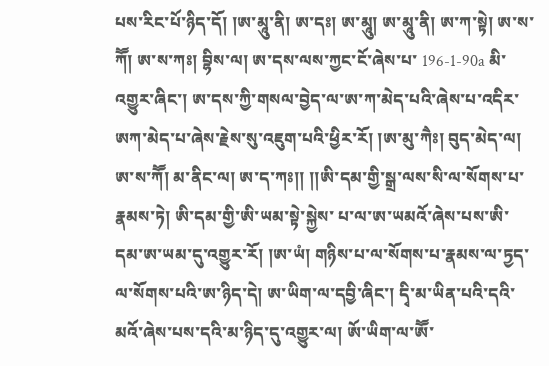པས་རིང་པོ་ཉིད་དོ། །ཨ་མཱུ་ནི། ཨ་དཿ། ཨ་མཱུ། ཨ་མཱུ་ནི། ཨ་ཀ་སྟེ། ཨ་ས་ཀཽ། ཨ་ས་ཀཿ། བྷིས་ལ། ཨ་དས་ལས་ཀྱང་ངོ་ཞེས་པ་ 196-1-90a མི་འགྱུར་ཞིང་། ཨ་དས་ཀྱི་གསལ་བྱེད་ལ་ཨ་ཀ་མེད་པའི་ཞེས་པ་འདིར་ཨཀ་མེད་པ་ཞེས་རྗེས་སུ་འཇུག་པའི་ཕྱིར་རོ། །ཨ་མུ་ཀཻཿ། བུད་མེད་ལ། ཨ་ས་ཀཽ། མ་ནིང་ལ། ཨ་ད་ཀཿ།། །།ཨི་དམ་གྱི་སྒྲ་ལས་སི་ལ་སོགས་པ་རྣམས་ཏེ། ཨི་དམ་གྱི་ཨི་ཡམ་སྟེ་སྐྱེས་ པ་ལ་ཨ་ཡམའོ་ཞེས་པས་ཨི་དམ་ཨ་ཡམ་དུ་འགྱུར་རོ། །ཨ་ཡཾ། གཉིས་པ་ལ་སོགས་པ་རྣམས་ལ་ཏྱད་ལ་སོགས་པའི་ཨ་ཉིད་དེ། ཨ་ཡིག་ལ་དབྱི་ཞིང་། དྭི་མ་ཡིན་པའི་དའི་མའོ་ཞེས་པས་དའི་མ་ཉིད་དུ་འགྱུར་ལ། ཨོ་ཡིག་ལ་ཨཽ་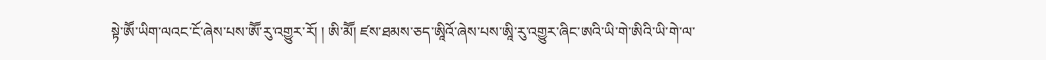སྟེ་ཨཽ་ཡིག་ལའང་ངོ་ཞེས་པས་ཨཽ་རུ་འགྱུར་རོ། ། ཨི་མཽ། ཛས་ཐམས་ཅད་ཨཱིའོ་ཞེས་པས་ཨཱི་རུ་འགྱུར་ཞིང་ཨའི་ཡི་གེ་ཨིའི་ཡི་གེ་ལ་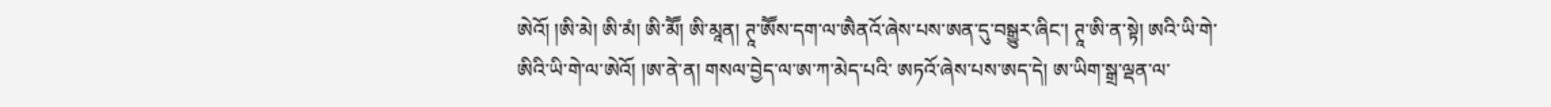ཨེའོ། །ཨི་མེ། ཨི་མཾ། ཨི་མཽ། ཨི་མཱན། ཊཱ་ཨཽས་དག་ལ་ཨཻནའོ་ཞེས་པས་ཨན་དུ་བསྒྱུར་ཞིང་། ཊཱ་ཨི་ན་སྟེ། ཨའི་ཡི་གེ་ཨིའི་ཡི་གེ་ལ་ཨེའོ། །ཨ་ནེ་ན། གསལ་བྱེད་ལ་ཨ་ཀ་མེད་པའི་ ཨཏའོ་ཞེས་པས་ཨད་དེ། ཨ་ཡིག་སྒྲ་ལྡན་ལ་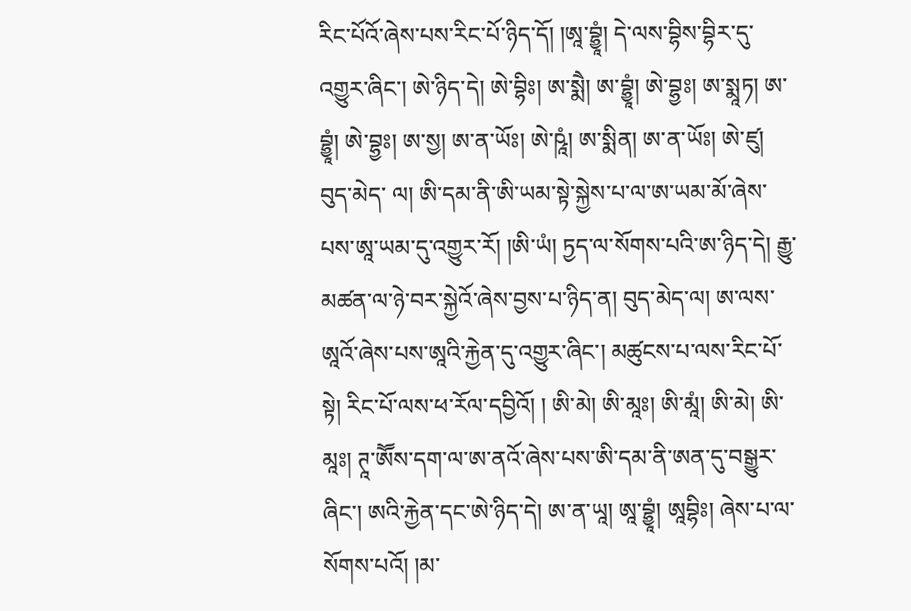རིང་པོའོ་ཞེས་པས་རིང་པོ་ཉིད་དོ། །ཨཱ་བྷྱཱཾ། དེ་ལས་བྷིས་བྷིར་དུ་འགྱུར་ཞིང་། ཨེ་ཉིད་དེ། ཨེ་བྷིཿ། ཨ་སྨཻ། ཨ་བྷྱཱཾ། ཨེ་བྷྱཿ། ཨ་སྨཱཏ། ཨ་བྷྱཱཾ། ཨེ་བྷྱཿ། ཨ་སྱ། ཨ་ན་ཡོཿ། ཨེ་ཥཱཾ། ཨ་སྨིན། ཨ་ན་ཡོཿ། ཨེ་ཛུ། བུད་མེད་ ལ། ཨི་དམ་ནི་ཨི་ཡམ་སྟེ་སྐྱེས་པ་ལ་ཨ་ཡམ་མོ་ཞེས་པས་ཨཱ་ཡམ་དུ་འགྱུར་རོ། །ཨི་ཡཾ། ཏྱད་ལ་སོགས་པའི་ཨ་ཉིད་དེ། རྒྱུ་མཚན་ལ་ཉེ་བར་སྐྱེའོ་ཞེས་བྱས་པ་ཉིད་ན། བུད་མེད་ལ། ཨ་ལས་ཨཱའོ་ཞེས་པས་ཨཱའི་རྐྱེན་དུ་འགྱུར་ཞིང་། མཚུངས་པ་ལས་རིང་པོ་སྟེ། རིང་པོ་ལས་ཕ་རོལ་དབྱིའོ། ། ཨི་མེ། ཨི་མཱཿ། ཨི་མཱཾ། ཨི་མེ། ཨི་མཱཿ། ཊཱ་ཨཽས་དག་ལ་ཨ་ནའོ་ཞེས་པས་ཨི་དམ་ནི་ཨན་དུ་བསྒྱུར་ཞིང་། ཨའི་རྐྱེན་དང་ཨེ་ཉིད་དེ། ཨ་ན་ཡཱ། ཨཱ་བྷྱཱཾ། ཨཱབྷིཿ། ཞེས་པ་ལ་སོགས་པའོ། །མ་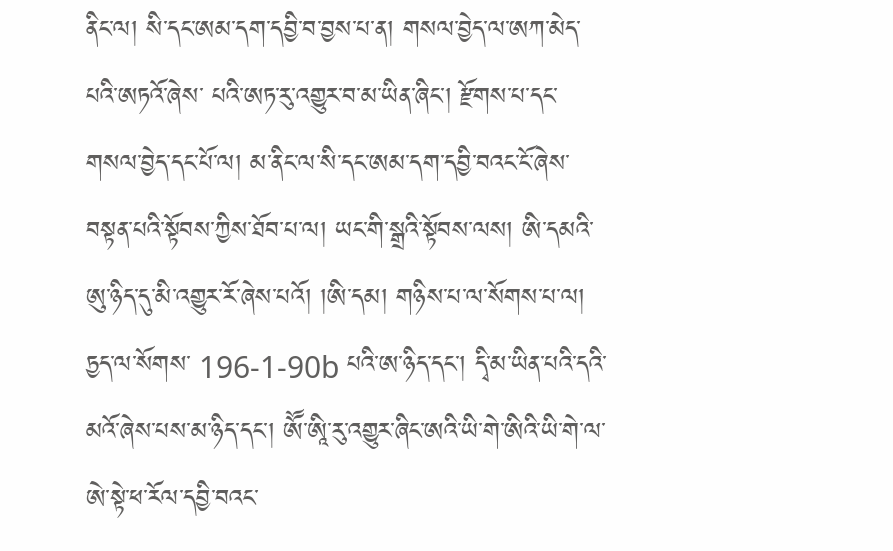ནིང་ལ། སི་དང་ཨམ་དག་དབྱི་བ་བྱས་པ་ན། གསལ་བྱེད་ལ་ཨཀ་མེད་པའི་ཨཏའོ་ཞེས་ པའི་ཨཏ་རུ་འགྱུར་བ་མ་ཡིན་ཞིང་། རྫོགས་པ་དང་གསལ་བྱེད་དང་པོ་ལ། མ་ནིང་ལ་སི་དང་ཨམ་དག་དབྱི་བའང་ངོ་ཞེས་བསྟན་པའི་སྟོབས་ཀྱིས་ཐོབ་པ་ལ། ཡང་གི་སྒྲའི་སྟོབས་ལས། ཨི་དམའི་ཨུ་ཉིད་དུ་མི་འགྱུར་རོ་ཞེས་པའོ། །ཨི་དམ། གཉིས་པ་ལ་སོགས་པ་ལ། ཏྱད་ལ་སོགས་ 196-1-90b པའི་ཨ་ཉིད་དང་། དྭི་མ་ཡིན་པའི་དའི་མའོ་ཞེས་པས་མ་ཉིད་དང་། ཨཽ་ཨཱི་རུ་འགྱུར་ཞིང་ཨའི་ཡི་གེ་ཨིའི་ཡི་གེ་ལ་ཨེ་སྟེ་ཕ་རོལ་དབྱི་བའང་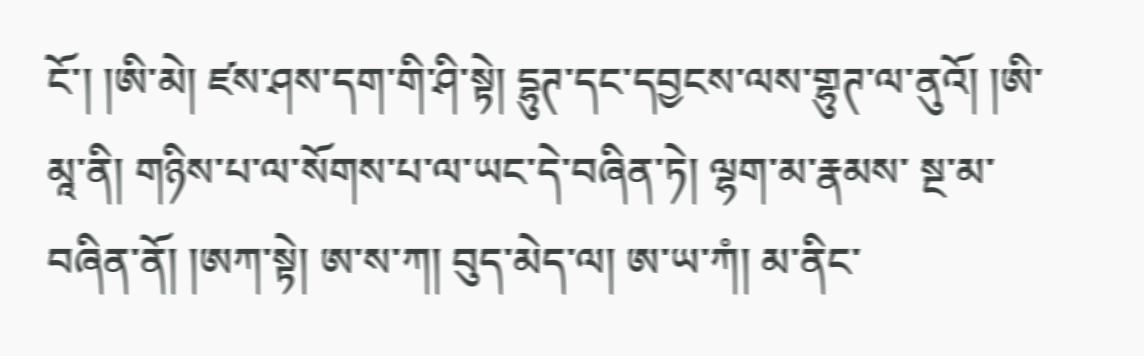ངོ་། །ཨི་མེ། ཛས་ཤས་དག་གི་ཤི་སྟེ། དྷུཊ་དང་དབྱངས་ལས་གྷུཊ་ལ་ནུའོ། །ཨི་མཱ་ནི། གཉིས་པ་ལ་སོགས་པ་ལ་ཡང་དེ་བཞིན་ཏེ། ལྷག་མ་རྣམས་ སྔ་མ་བཞིན་ནོ། །ཨཀ་སྟེ། ཨ་ས་ཀ། བུད་མེད་ལ། ཨ་ཡ་ཀཾ། མ་ནིང་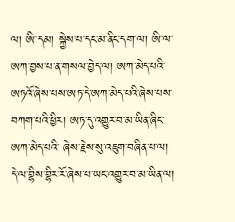ལ། ཨི་དམ། སྐྱེས་པ་དང་མ་ནིང་དག་ལ། ཨི་ལ་ཨཀ་བྱས་པ་ན་གསལ་བྱེད་ལ། ཨཀ་མེད་པའི་ཨཏའོ་ཞེས་པས་ཨཏ་དེ་ཨཀ་མེད་པའི་ཞེས་པས་བཀག་པའི་ཕྱིར། ཨཏ་དུ་འགྱུར་བ་མ་ཡིན་ཞིང་ཨཀ་མེད་པའི་ ཞེས་རྗེས་སུ་འཇུག་བཞིན་པ་ལ། དེ་ལ་བྷིས་བྷིར་རོ་ཞེས་པ་ཡང་འགྱུར་བ་མ་ཡིན་ལ།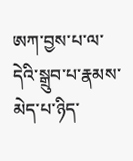ཨཀ་བྱས་པ་ལ་དེའི་སྒྲུབ་པ་རྣམས་མེད་པ་ཉིད་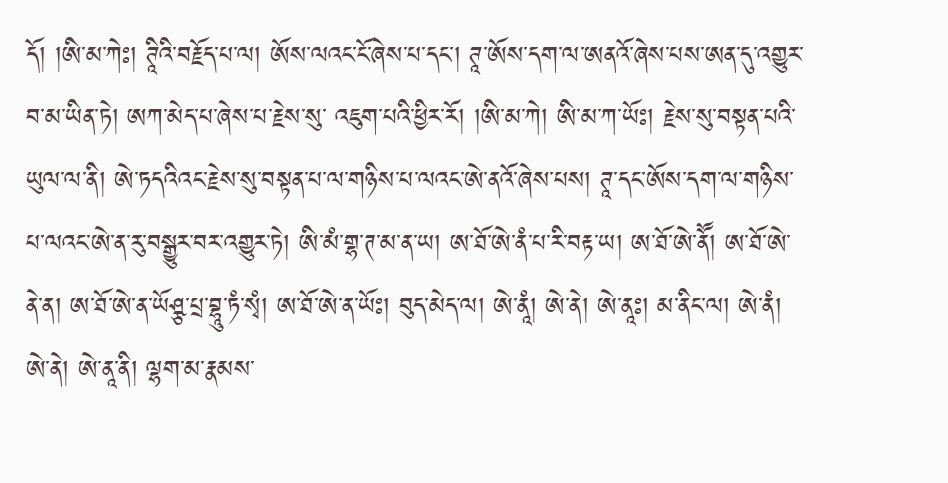དོ། །ཨི་མ་ཀེཿ། ཊཱིའི་བརྗོད་པ་ལ། ཨོས་ལའང་ངོ་ཞེས་པ་དང་། ཊཱ་ཨོས་དག་ལ་ཨནའོ་ཞེས་པས་ཨན་དུ་འགྱུར་བ་མ་ཡིན་ཏེ། ཨཀ་མེད་པ་ཞེས་པ་རྗེས་སུ་ འཇུག་པའི་ཕྱིར་རོ། །ཨི་མ་ཀེ། ཨི་མ་ཀ་ཡོཿ། རྗེས་སུ་བསྟན་པའི་ཡུལ་ལ་ནི། ཨེ་ཏདའིའང་རྗེས་སུ་བསྟན་པ་ལ་གཉིས་པ་ལའང་ཨེ་ནའོ་ཞེས་པས། ཊཱ་དང་ཨོས་དག་ལ་གཉིས་པ་ལའང་ཨེ་ན་རུ་བསྒྱུར་བར་འགྱུར་ཏེ། ཨི་མཾ་གྷ་ཊ་མ་ན་ཡ། ཨ་ཐོ་ཨེ་ནཾ་པ་རི་བརྟ་ཡ། ཨ་ཐོ་ཨེ་ནཽ། ཨ་ཐོ་ཨེ་ནེ་ན། ཨ་ཐོ་ཨེ་ན་ཡོཤྩ་པྲ་བྷཱུ་ཏཾ་སྭཾ། ཨ་ཐོ་ཨེ་ན་ཡོཿ། བུད་མེད་ལ། ཨེ་ནཱཾ། ཨེ་ནེ། ཨེ་ནཱཿ། མ་ནིང་ལ། ཨེ་ནཾ། ཨེ་ནེ། ཨེ་ནཱ་ནི། ལྷག་མ་རྣམས་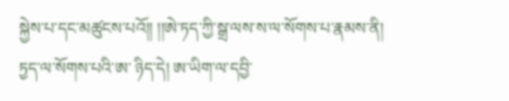སྐྱེས་པ་དང་མཚུངས་པའོ།། །།ཨེ་ཏད་ཀྱི་སྒྲ་ལས་ས་ལ་སོགས་པ་རྣམས་ནི། ཏྱད་ལ་སོགས་པའི་ཨ་ ཉིད་དེ། ཨ་ཡིག་ལ་དབྱི་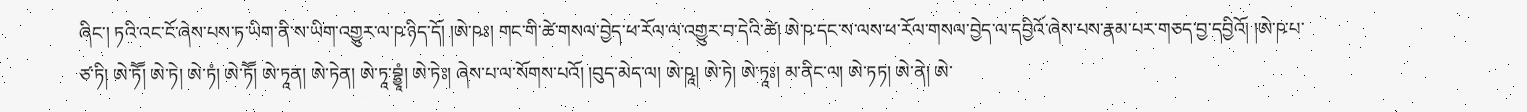ཞིང་། ཏའི་འང་ངོ་ཞེས་པས་ཏ་ཡིག་ནི་ས་ཡིག་འགྱུར་ལ་ཥ་ཉིད་དོ། །ཨེ་ཥཿ། གང་གི་ཚེ་གསལ་བྱེད་ཕ་རོལ་ལ་འགྱུར་བ་དེའི་ཚེ། ཨེ་ཥ་དང་ས་ལས་ཕ་རོལ་གསལ་བྱེད་ལ་དབྱིའོ་ཞེས་པས་རྣམ་པར་གཅད་བྱ་དབྱིའོ། །ཨེ་ཥ་པ་ཙ་ཏི། ཨེ་ཏཽ། ཨེ་ཏེ། ཨེ་ཏཾ། ཨེ་ཏཽ། ཨེ་ཏཱན། ཨེ་ཏེན། ཨེ་ཏཱ་བྷྱཱཾ། ཨེ་ཏེཿ། ཞེས་པ་ལ་སོགས་པའོ། །བུད་མེད་ལ། ཨེ་ཥཱ། ཨེ་ཏེ། ཨེ་ཏཱཿ། མ་ནིང་ལ། ཨེ་ཏཏ། ཨེ་ནེ། ཨེ་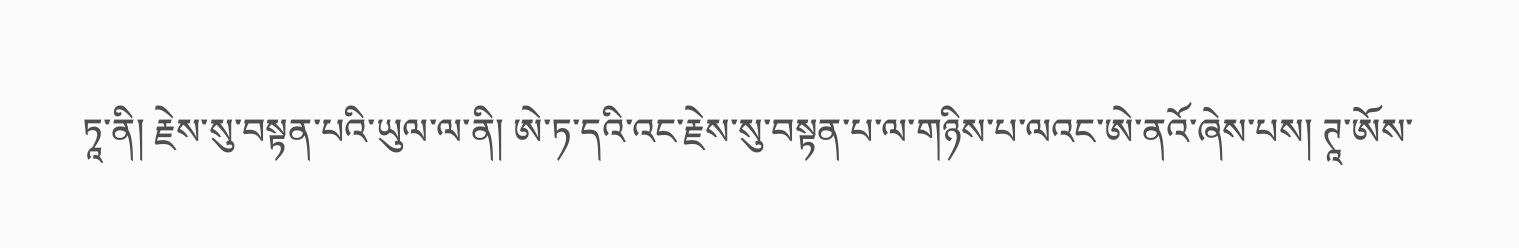ཏཱ་ནི། རྗེས་སུ་བསྟན་པའི་ཡུལ་ལ་ནི། ཨེ་ཏ་དའི་འང་རྗེས་སུ་བསྟན་པ་ལ་གཉིས་པ་ལའང་ཨེ་ནའོ་ཞེས་པས། ཊཱ་ཨོས་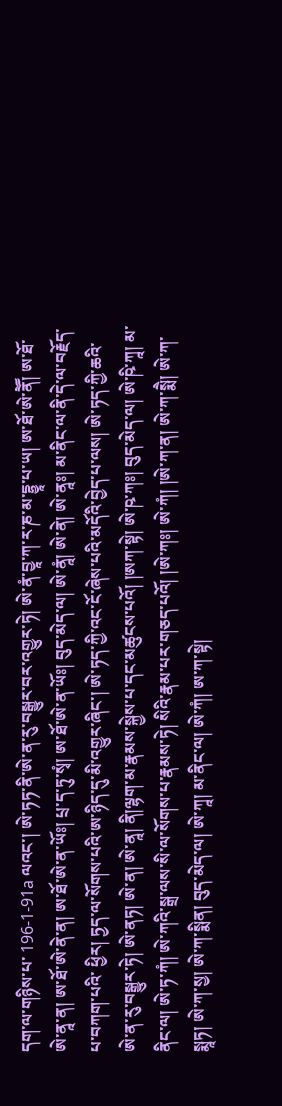དག་ལ་གཉིས་པ་ 196-1-91a ལའང་། ཨེ་ཏཏ་ནི་ཨེ་ན་རུ་བསྒྱུར་བར་འགྱུར་ཏེ། ཨེ་ནཾ་བྱཱ་ཀ་ར་ཎ་མ་དྷྱཱ་པ་ཡ། ཨ་ཐོ་ཨེ་ནཽ། ཨ་ཐོ་ཨེ་ནཱ་ན། ཨ་ཐོ་ཨེ་ནེ་ན། ཨ་ཐོ་ཨེ་ན་ཡོཿ། པྲ་ད་ཏུ་སྭཾ། ཨ་ཐོ་ཨེ་ན་ཡོཿ། བུད་མེད་ལ། ཨེ་ནཱཾ། ཨེ་ནེ། ཨེ་ནཱཿ། མ་ནིང་ལ་ནི་དེ་ལ་བརྗོད་པ་བཀག་པའི་ ཕྱིར། ཏྱད་ལ་སོགས་པའི་ཨ་ཉིད་དུ་མི་འགྱུར་ཞིང་། ཨེ་ཏད་ཀྱི་འང་ངོ་ཞེས་པའི་མདོའི་བྱེད་པ་ལས། ཨེ་ཏད་ཀྱི་ཆའི་ཨེ་ན་རུ་བསྒྱུར་ཏེ། ཨེ་ནཏ། ཨེ་ན། ཨེ་ནཱ། ནི།ལྷག་མ་རྣམས་སྐྱེས་པ་དང་མཚུངས་པའོ། །ཨཀ་སྟེ། ཨེ་ཥ་ཀཿ། བུད་མེད་ལ། ཨེ་ཥི་ཀཱ། མ་ནིང་ལ། ཨེ་ཏ་ཀཾ། ཨེ་ཀའི་སྒྲ་ལས་སི་ལ་སོགས་པ་རྣམས་ཏེ། སིའི་རྣམ་པར་གཅད་པའོ། །ཨེ་ཀཿ། ཨེ་ཀཾ། །ཨེ་ཀ་ན། ཨེ་ཀ་སྨཻ། ཨེ་ཀ་སྨཱཏ། ཨེ་ཀ་སྱ། ཨེ་ཀ་སྨིན། བུད་མེད་ལ། ཨེ་ཀཱ། མ་ནིང་ལ། ཨེ་ཀཾ། ཨ་ཀ་སྟེ།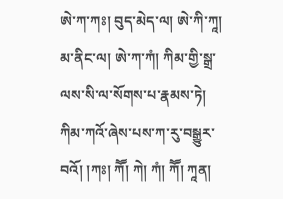ཨེ་ཀ་ཀཿ། བུད་མེད་ལ། ཨེ་ཀི་ཀཱ། མ་ནིང་ལ། ཨེ་ཀ་ཀཾ། ཀིམ་གྱི་སྒྲ་ལས་སི་ལ་སོགས་པ་རྣམས་ཏེ། ཀིམ་ཀའོ་ཞེས་པས་ཀ་རུ་བསྒྱུར་བའོ། །ཀཿ། ཀཽ། ཀེ། ཀཾ། ཀཽ། ཀཱན།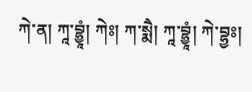ཀེ་ན། ཀཱ་བྷྱཱཾ། ཀེཿ། ཀ་སྨཻ། ཀཱ་བྷྱཱཾ། ཀེ་བྷྱཿ།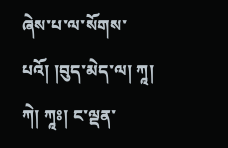ཞེས་པ་ལ་སོགས་པའོ། །བུད་མེད་ལ། ཀཱ། ཀེ། ཀཱཿ། ང་ལྡན་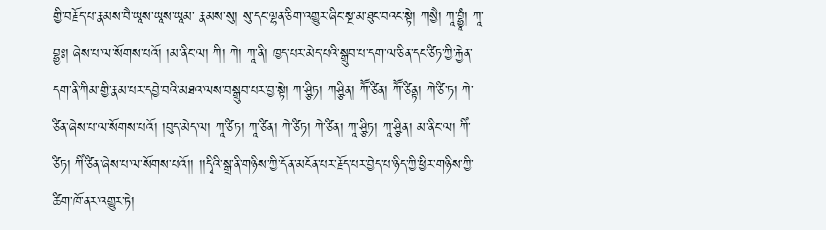གྱི་བརྗོད་པ་རྣམས་བཻ་ཡཱས་ཡཱས་ཡཱམ་ རྣམས་སུ། སུ་དང་ལྷན་ཅིག་འགྱུར་ཞིང་སྔ་མ་ཐུང་བའང་སྟེ། ཀསྱཻ། ཀཱ་བྷྱཱཾ། ཀཱ་བྷྱཿ། ཞེས་པ་ལ་སོགས་པའོ། །མ་ནིང་ལ། ཀི། ཀེ། ཀཱ་ནི། ཁྱད་པར་མེད་པའི་སྒྲུབ་པ་དག་ལ་ཅིན་དང་ཙིཏ་ཀྱི་རྐྱེན་དག་ནི་ཀིམ་གྱི་རྣམ་པར་དབྱེ་བའི་མཐའ་ལས་བསྒྲུབ་པར་བྱ་སྟེ། ཀ་ཤྩིཏ། ཀཤྩིན། ཀཽ་ཙིན། ཀཽ་ཙིནྟ། ཀེ་ཙི་ཏ། ཀེ་ཙིན་ཞེས་པ་ལ་སོགས་པའོ། །བུད་མེད་ལ། ཀཱ་ཙིཏ། ཀཱ་ཙིན། ཀེ་ཙིཏ། ཀེ་ཙིན། ཀཱ་ཤྩིཏ། ཀཱ་ཤྩིན། མ་ནིང་ལ། ཀིཾ་ཙིཏ། ཀིཾ་ཙིན་ཞེས་པ་ལ་སོགས་པའོ།། །།དྭིའི་སྒྲ་ནི་གཉིས་ཀྱི་དོན་མངོན་པར་རྗོད་པར་བྱེད་པ་ཉིད་ཀྱི་ཕྱིར་གཉིས་ཀྱི་ ཚིག་ཁོ་ནར་འགྱུར་ཏེ།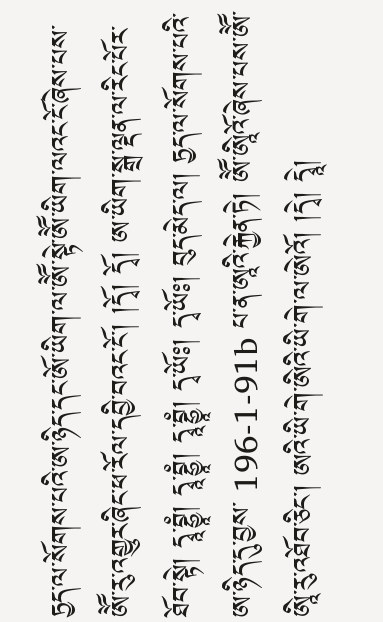ཏྱད་ལ་སོགས་པའི་ཨ་ཉིད་དང་ཨོ་ཡིག་ལ་ཨཽ་སྟེ་ཨཽ་ཡིག་ལའང་ངོ་ཞེས་པས་ཨཽ་རུ་འགྱུར་ཞིང་ཕ་རོལ་དབྱི་བའང་ངོ་། །དྭོ། དྭོ། ཨ་ཡིག་སྒྲ་ལྡན་ལ་རིང་པོར་ཐོབ་སྟེ། དྭཱ་བྷྱཱཾ། དྭཱ་བྷྱཱཾ། དྭཱ་བྷྱཱཾ། དྭ་ཡོཿ། དྭ་ཡོཿ། བུད་མེད་ལ། ཏྱད་ལ་སོགས་པའི་ཨ་ཉིད་དུ་བྱས་ 196-1-91b པ་ན་ཨཱའི་རྐྱེན་ཏེ། ཨཽ་ཨཱིའོ་ཞེས་པས་ཨཽ་ཨཱི་རུ་འཐོབ་ཅིང་། ཨའི་ཡི་གེ་ཨིའི་ཡི་གེ་ལ་ཨེའོ། །དྭེ། དྭཱེ།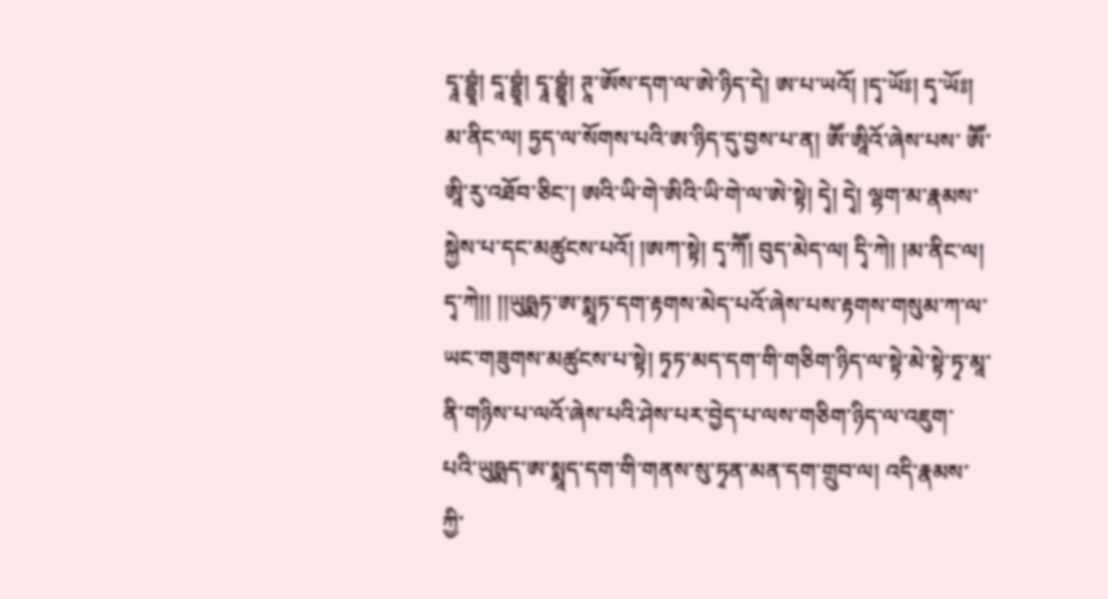དྭཱ་བྷྱཱཾ། དཱ་བྷྱཱཾ། དྭཱ་བྷྱཱཾ། ཊཱ་ཨོས་དག་ལ་ཨེ་ཉིད་དེ། ཨ་པ་ཡའོ། །དྭ་ཡོཿ། དྭ་ཡོཿ། མ་ནིང་ལ། ཏྱད་ལ་སོགས་པའི་ཨ་ཉིད་དུ་བྱས་པ་ན། ཨཽ་ཨཱིའོ་ཞེས་པས་ ཨཽ་ཨཱི་རུ་འཐོབ་ཅིང་། ཨའི་ཡི་གེ་ཨིའི་ཡི་གེ་ལ་ཨེ་སྟེ། དྭེ། དྭེ། ལྷག་མ་རྣམས་སྐྱེས་པ་དང་མཚུངས་པའོ། །ཨཀ་སྟེ། དྭ་ཀཽ། བུད་མེད་ལ། དྭི་ཀེ། །མ་ནིང་ལ། དྭ་ཀེ།། །།ཡུཥྨཏ་ཨ་སྨཱཏ་དག་རྟགས་མེད་པའོ་ཞེས་པས་རྟགས་གསུམ་ཀ་ལ་ཡང་གཟུགས་མཚུངས་པ་སྟེ། ཏྭཏ་མད་དག་གི་གཅིག་ཉིད་ལ་སྟེ་མེ་སྟེ་ཏྭ་མཱ་ནི་གཉིས་པ་ལའོ་ཞེས་པའི་ཤེས་པར་བྱེད་པ་ལས་གཅིག་ཉིད་ལ་འཇུག་པའི་ཡུཥྨད་ཨ་སྨཱད་དག་གི་གནས་སུ་ཏྭན་མན་དག་གྲུབ་ལ། འདི་རྣམས་ཀྱི་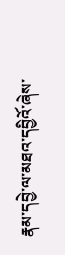རྣམ་དབྱེ་ལ་མཐའ་དབྱིའོ་ཞེས་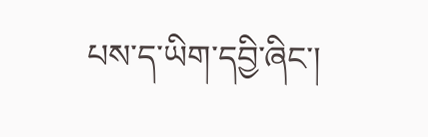པས་ད་ཡིག་དབྱི་ཞིང་།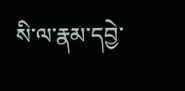སི་ལ་རྣམ་དབྱེ་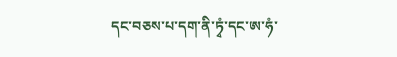དང་བཅས་པ་དག་ནི་ཏྭཾ་དང་ཨ་ཧཾ་